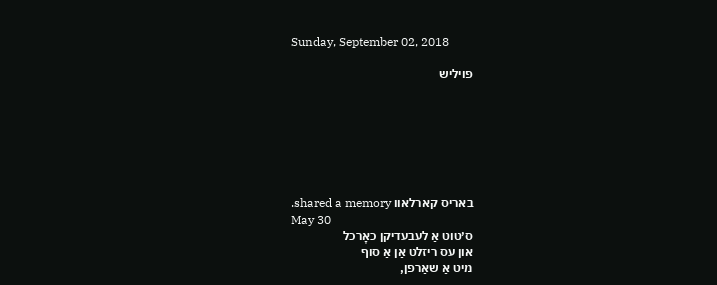Sunday, September 02, 2018

פויליש







באריס קארלאוו shared a memory.
May 30
ס׳טוט אַ לעבעדיקן כאָרכל
און עס ריזלט אַן אַ סוף
מיט אַ שאַרפן,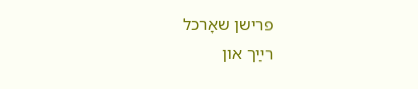פרישן שאָרכל
רײַך און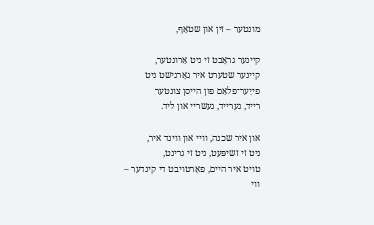מונטער – זין און שטאָף,

קיינער גראָבט זי ניט אַרונטער,
קיינער שטערט איר גאָרנישט ניט
פײַער־פלאַם פון הייסן צונטער
רייד, גערייד, געשריי און ליד.

און איר שכנה, וויי און ווינד איר,
ניט זי זשיפּעט, ניט זי גרינט,
טויט איר היים, פאַרטויבט די קינדער –
ווי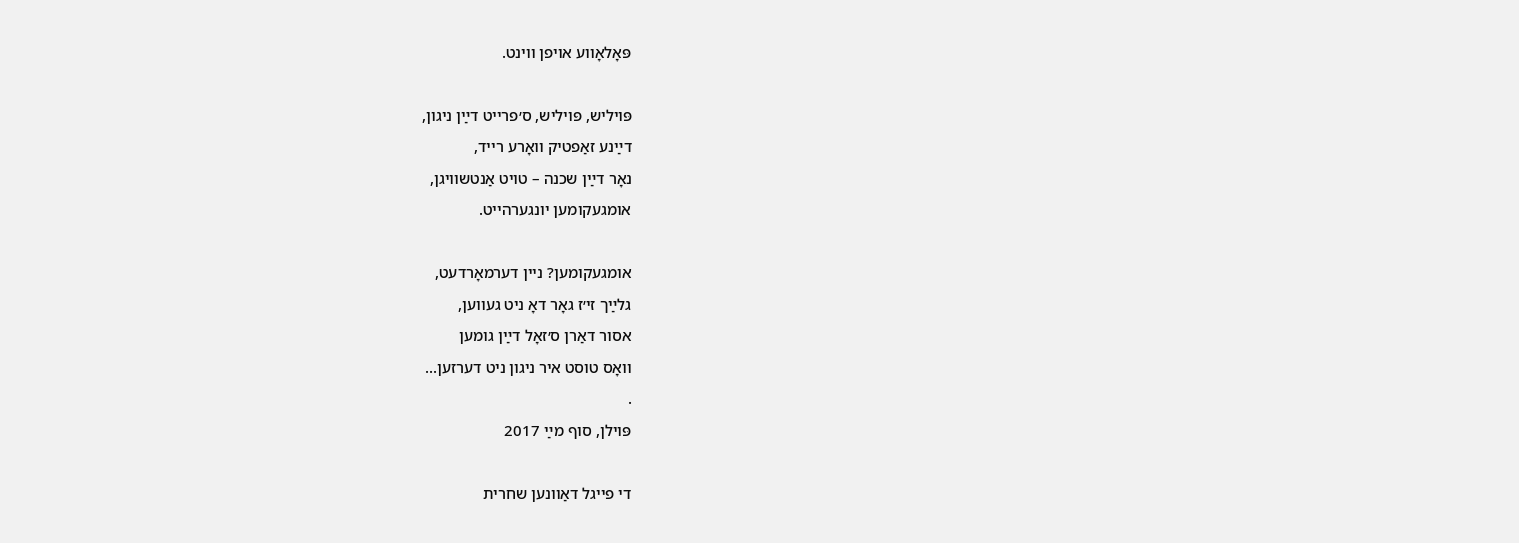פּאָלאָווע אויפן ווינט.

פּויליש, פּויליש, ס׳פרייט דײַן ניגון,
דײַנע זאַפטיק וואָרע רייד,
נאָר דײַן שכנה – טויט אַנטשוויגן,
אומגעקומען יונגערהייט.

אומגעקומען? ניין דערמאָרדעט,
גלײַך זי׳ז גאָר דאָ ניט געווען,
אסור דאַרן ס׳זאָל דײַן גומען
וואָס טוסט איר ניגון ניט דערזען...
.
פּוילן, סוף מײַ 2017

די פייגל דאַוונען שחרית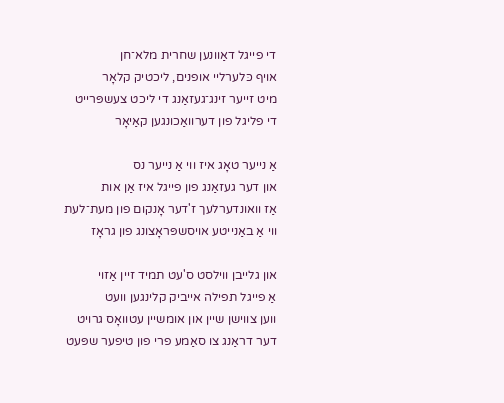די פייגל דאַוונען שחרית מלא־חן
אויף כּלערליי אופנים, ליכטיק קלאָר
מיט זייער זינג־געזאַנג די ליכט צעשפּרייט
די פליגל פון דערוואַכונגען קאַיאָר

אַ נייער טאָג איז ווי אַ נייער נס
און דער געזאַנג פון פייגל איז אַן אות
אַז וואונדערלעך ז'דער אָנקום פון מעת־לעת
ווי אַ באַנייטע אויסשפּראָצונג פון גראָז

און גלייבן ווילסט ס'עט תמיד זיין אַזוי
אַ פייגל תפילה אייביק קלינגען וועט
ווען צווישן שיין און אומשיין עטוואָס גרויט
דער דראַנג צו סאַמע פרי פון טיפער שפּעט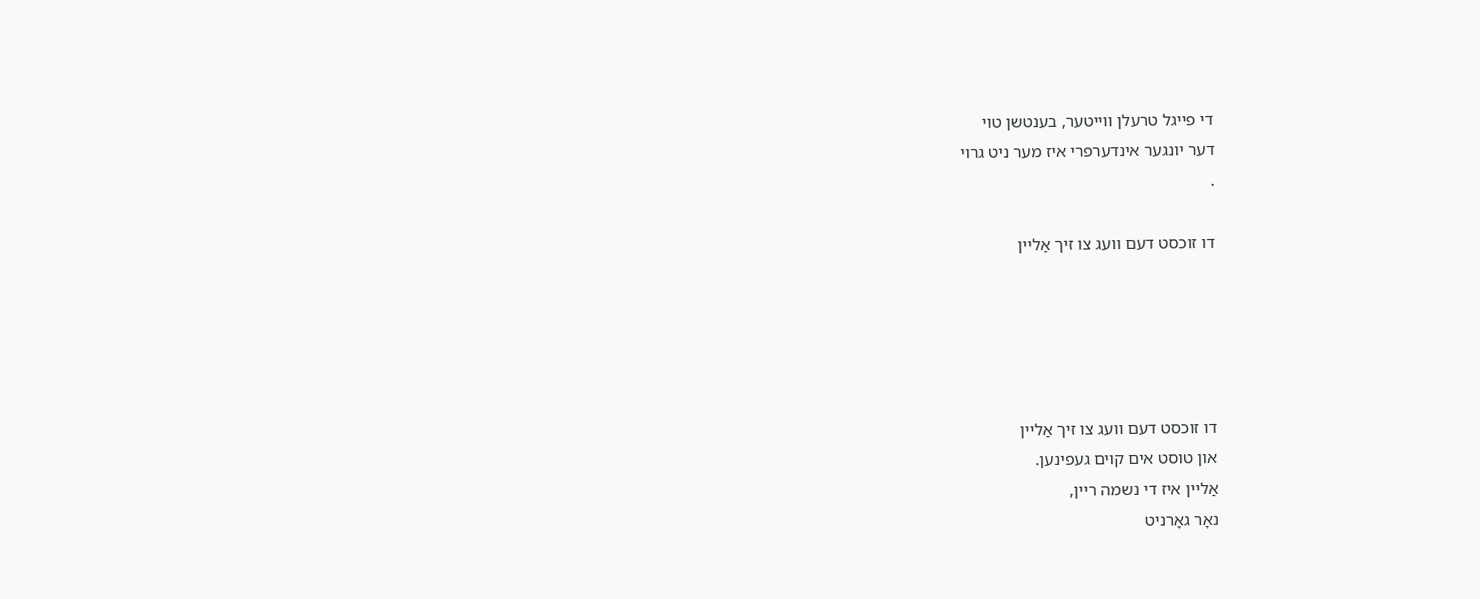די פייגל טרעלן ווייטער, בענטשן טוי
דער יונגער אינדערפרי איז מער ניט גרוי
.

דו זוכסט דעם וועג צו זיך אַליין





דו זוכסט דעם וועג צו זיך אַליין
און טוסט אים קוים געפינען.
אַליין איז די נשמה ריין,
נאָר גאָרניט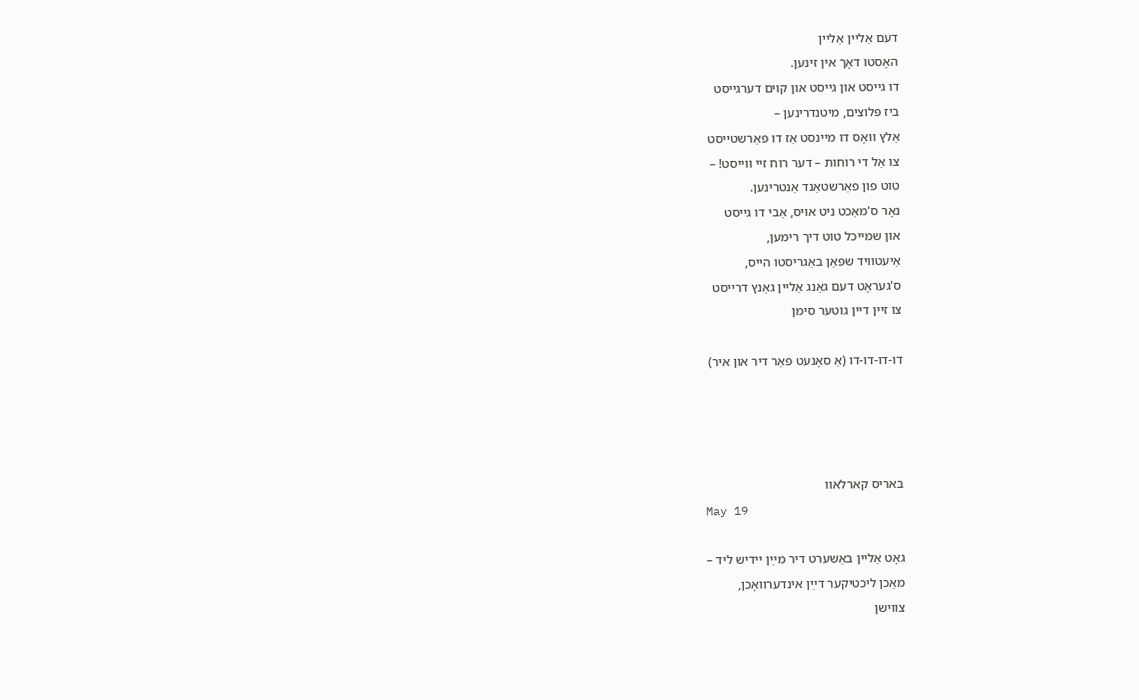דעם אַליין אַליין
האָסטו דאָך אין זינען.
דו גייסט און גייסט און קוים דערגייסט
ביז פּלוצים, מיטנדרינען –
אַלץ וואָס דו מיינסט אַז דו פאַרשטייסט
צו אַל די רוחות – דער רוח זיי ווייסט! –
טוט פון פאַרשטאַנד אַנטרינען.
נאָר ס'מאַכט ניט אויס, אַבי דו גייסט
און שמייכל טוט דיך רימען,
אַיעטוויד שפּאַן באַגריסטו הייס,
ס'געראָט דעם גאַנג אַליין גאַנץ דרייסט
צו זיין דיין גוטער סימן

דו-דו-דו-דו (אַ סאָנעט פאַר דיר און איר)




באריס קארלאוו
May 19

גאָט אַליין באַשערט דיר מײַן יידיש ליד –
מאַכן ליכטיקער דײַן אינדערוואָכן,
צווישן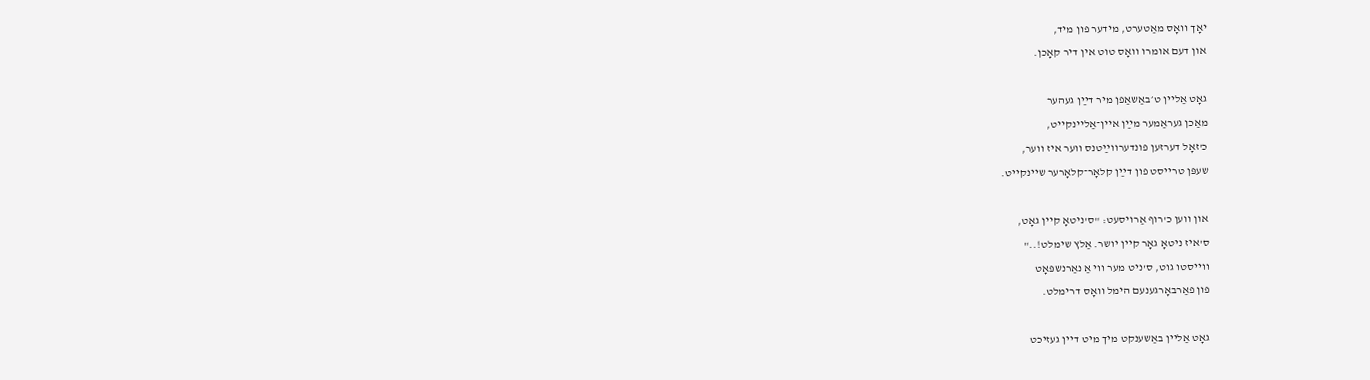יאָך וואָס מאַטערט, מידער פון מיד,
און דעם אומרו וואָס טוט אין דיר קאָכן.

גאָט אַליין ט׳באַשאַפן מיר דײַן געהער
מאַכן געראַמער מײַן איין־אַליינקייט,
כ'זאָל דערזען פונדערווײַטנס ווער איז ווער,
שעפּן טרייסט פון דײַן קלאָר־קלאָרער שיינקייט.

און ווען כ'רוף אַרויסעט: "ס'ניטאָ קיין גאָט,
ס'איז ניטאָ גאָר קיין יושר. אַלץ שימלט!.."
ווייסטו גוט, ס'ניט מער ווי אַ נאַרנשפּאָט
פון פאַרבאָרגענעם הימל וואָס דרימלט.

גאָט אַליין באַשענקט מיך מיט דיין געזיכט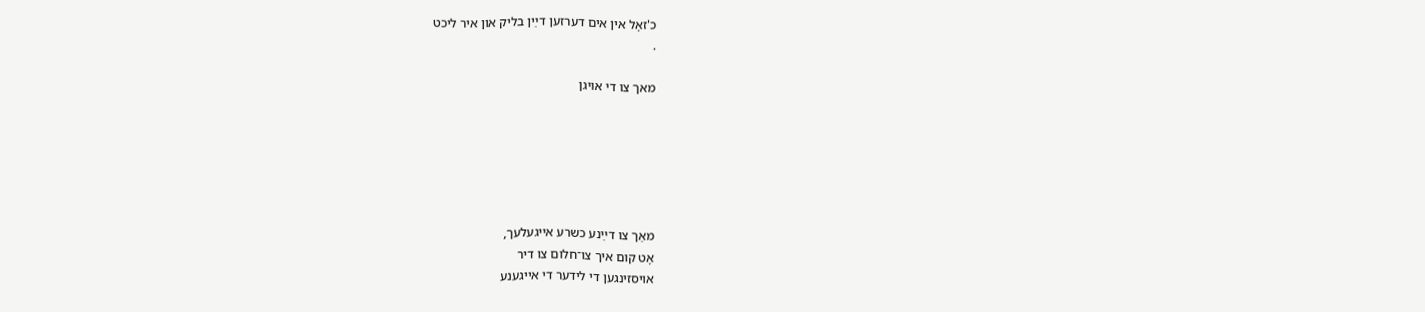כ'זאָל אין אים דערזען דײַן בליק און איר ליכט
.

מאך צו די אויגן






מאַך צו דײַנע כשרע אייגעלעך,
אָט קום איך צו־חלום צו דיר
אויסזינגען די לידער די אייגענע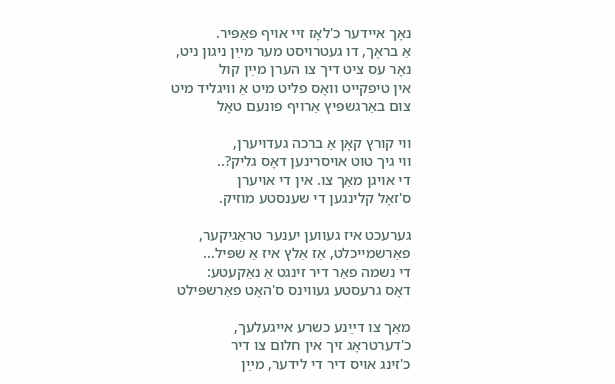נאָך איידער כ'לאָז זיי אויף פּאַפּיר.
אַ בראָך, דו געטרויסט מער מײַן ניגון ניט,
נאָר עס ציט דיך צו הערן מײַן קול
אין טיפקייט וואָס פליט מיט אַ וויגליד מיט
צום באַרגשפּיץ אַרויף פונעם טאָל

ווי קורץ קאָן אַ ברכה געדויערן,
ווי גיך טוט אויסרינען דאָס גליק?..
די אויגן מאַך צו. אין די אויערן
ס'זאָל קלינגען די שענסטע מוזיק.

גערעכט איז געווען יענער טראַגיקער,
פאַרשמייכלט, אַז אַלץ איז אַ שפּיל...
די נשמה פאַר דיר זינגט אַ נאַקעטע:
דאָס גרעסטע געווינס ס'האָט פאַרשפּילט

מאַך צו דײַנע כשרע אייגעלעך,
כ'דערטראָג זיך אין חלום צו דיר
כ'זינג אויס דיר די לידער, מײַן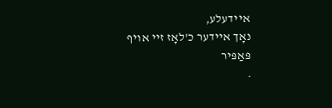איידעלע,
נאָך איידער כ'לאָז זיי אויף פּאַפּיר
.